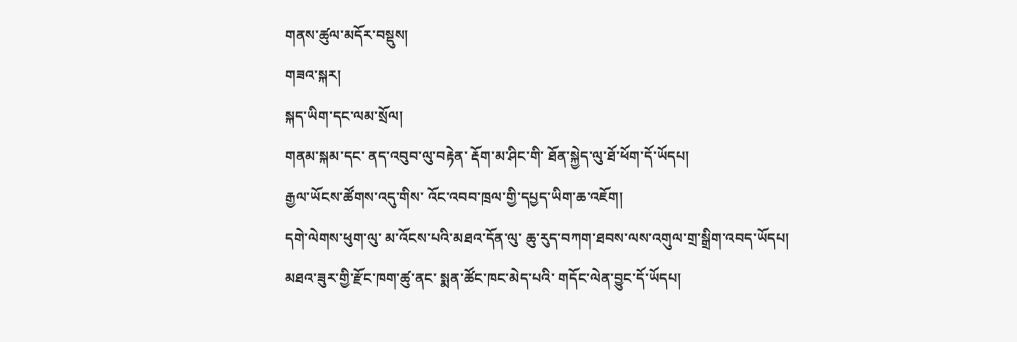གནས་ཚུལ་མདོར་བསྡུས།
གཟའ་སྐར།
སྐད་ཡིག་དང་ལམ་སྲོལ།
གནམ་སྐམ་དང་ ནད་འབུབ་ལུ་བརྟེན་ རྡོག་མ་ཤིང་གི་ ཐོན་སྐྱེད་ལུ་ཐོ་ཕོག་དོ་ཡོདཔ།
རྒྱལ་ཡོངས་ཚོགས་འདུ་གིས་ འོང་འབབ་ཁྲལ་གྱི་དཔྱད་ཡིག་ཆ་འཇོག།
དགེ་ལེགས་ཕུག་ལུ་ མ་འོངས་པའི་མཐའ་དོན་ལུ་ ཆུ་རུད་བཀག་ཐབས་ལས་འགུལ་གྲ་སྒྲིག་འབད་ཡོདཔ།
མཐའ་ཟུར་གྱི་རྫོང་ཁག་ཚུ་ནང་ སྨན་ཚོང་ཁང་མེད་པའི་ གདོང་ལེན་བྱུང་དོ་ཡོདཔ།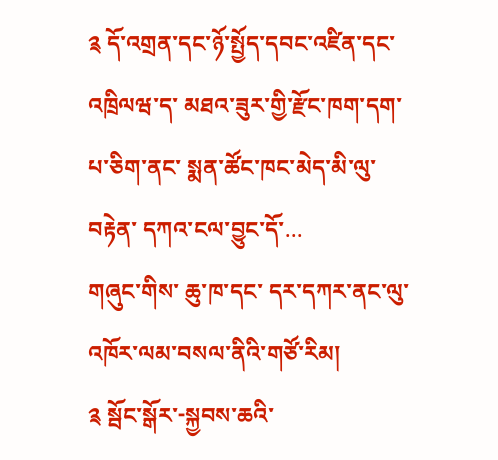༉ དོ་འགྲན་དང་ཉོ་སྤྱོད་དབང་འཛིན་དང་འཁྲིལཝ་ད་ མཐའ་ཟུར་གྱི་རྫོང་ཁག་དག་པ་ཅིག་ནང་ སྨན་ཚོང་ཁང་མེད་མི་ལུ་བརྟེན་ དཀའ་ངལ་བྱུང་དོ་...
གཞུང་གིས་ ཆུ་ཁ་དང་ དར་དཀར་ནང་ལུ་ འཁོར་ལམ་བསལ་ནིའི་གཙོ་རིམ།
༉ སྦོང་སྒོར་-སྐྱབས་ཆའི་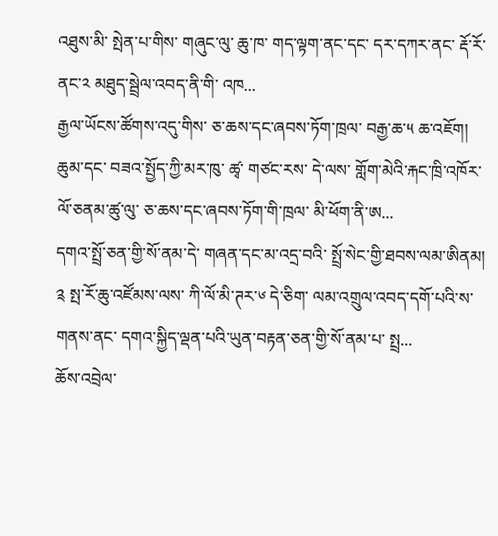འཐུས་མི་ སྤེན་པ་གིས་ གཞུང་ལུ་ ཆུ་ཁ་ གད་ལྟག་ནང་དང་ དར་དཀར་ནང་ རྡོ་རོ་ནང་༢ མཐུད་སྦྲེལ་འབད་ནི་གི་ འཁ...
རྒྱལ་ཡོངས་ཚོགས་འདུ་གིས་ ཅ་ཆས་དང་ཞབས་ཏོག་ཁྲལ་ བརྒྱ་ཆ་༥ ཆ་འཇོག།
ཆུམ་དང་ བཟའ་སྤྱོད་ཀྱི་མར་ཁུ་ ཚྭ་ གཙང་རས་ དེ་ལས་ གློག་མེའི་རྐང་ཁྲི་འཁོར་ལོ་ཅནམ་ཚུ་ལུ་ ཅ་ཆས་དང་ཞབས་ཏོག་གི་ཁྲལ་ མི་ཕོག་ནི་ཨ...
དགའ་སྤྲོ་ཅན་གྱི་སོ་ནམ་དེ་ གཞན་དང་མ་འདྲ་བའི་ སྤྲོ་སེང་གྱི་ཐབས་ལམ་ཨིནམ།
༉ སྤ་རོ་ཆུ་འཛོམས་ལས་ ཀི་ལོ་མི་ཊར་༦ དེ་ཅིག་ ལམ་འགྲུལ་འབད་དགོ་པའི་ས་གནས་ནང་ དགའ་སྐྱིད་ལྡན་པའི་ཡུན་བརྟན་ཅན་གྱི་སོ་ནམ་པ་ སྤྲ...
ཆོས་འབྲེལ་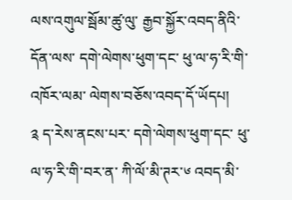ལས་འགུལ་སྦོམ་ཚུ་ལུ་ རྒྱབ་སྐྱོར་འབད་ནིའི་དོན་ལས་ དགེ་ལེགས་ཕུག་དང་ ཕུ་ལ་ཧ་རི་གི་འཁོར་ལམ་ ལེགས་བཅོས་འབད་དོ་ཡོདཔ།
༉ ད་རེས་ནངས་པར་ དགེ་ལེགས་ཕུག་དང་ ཕུ་ལ་ཧ་རི་གི་བར་ན་ ཀི་ལོ་མི་ཊར་༦ འབད་མི་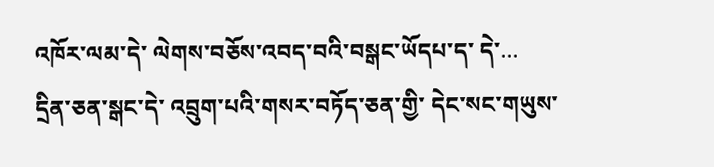འཁོར་ལམ་དེ་ ལེགས་བཅོས་འབད་བའི་བསྒང་ཡོདཔ་ད་ དེ་...
དྲིན་ཅན་སྒང་དེ་ འབྲུག་པའི་གསར་བཏོད་ཅན་གྱི་ དེང་སང་གཡུས་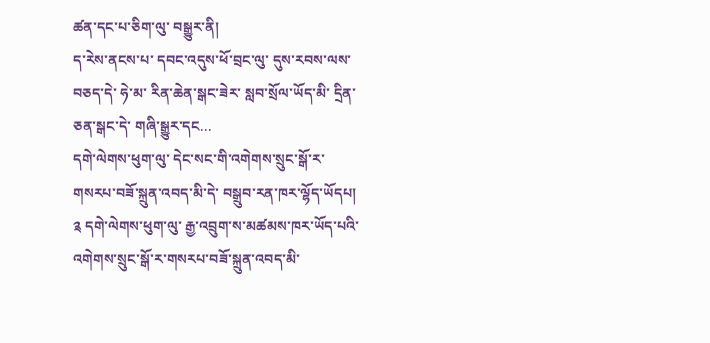ཚན་དང་པ་ཅིག་ལུ་ བསྒྱུར་ནི།
ད་རེས་ནངས་པ་ དབང་འདུས་ཕོ་བྲང་ལུ་ དུས་རབས་ལས་བཅད་དེ་ ཧེ་མ་ རིན་ཆེན་སྒང་ཟེར་ སླབ་སྲོལ་ཡོད་མི་ དྲིན་ཅན་སྒང་དེ་ གཞི་སྒྱུར་དང...
དགེ་ལེགས་ཕུག་ལུ་ དེང་སང་གི་འགེགས་སྲུང་སྒོ་ར་ གསརཔ་བཟོ་སྐྲུན་འབད་མི་དེ་ བསྒྲུབ་རན་ཁར་ལྷོད་ཡོདཔ།
༉ དགེ་ལེགས་ཕུག་ལུ་ རྒྱ་འབྲུག་ས་མཚམས་ཁར་ཡོད་པའི་ འགེགས་སྲུང་སྒོ་ར་གསརཔ་བཟོ་སྐྲུན་འབད་མི་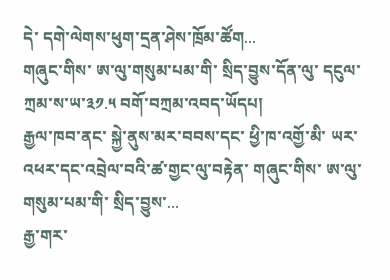དེ་ དགེ་ལེགས་ཕུག་དྲན་ཤེས་ཁྲོམ་ཚོག...
གཞུང་གིས་ ཨ་ལུ་གསུམ་པམ་གི་ སྲིད་བྱུས་དོན་ལུ་ དངུལ་ཀྲམ་ས་ཡ་༣༡.༥ བགོ་བཀྲམ་འབད་ཡོདཔ།
རྒྱལ་ཁབ་ནང་ སྐྱེ་ནུས་མར་བབས་དང་ ཕྱི་ཁ་འགྱོ་མི་ ཡར་འཕར་དང་འབྲེལ་བའི་ཚ་གྱང་ལུ་བརྟེན་ གཞུང་གིས་ ཨ་ལུ་གསུམ་པམ་གི་ སྲིད་བྱུས་...
རྒྱ་གར་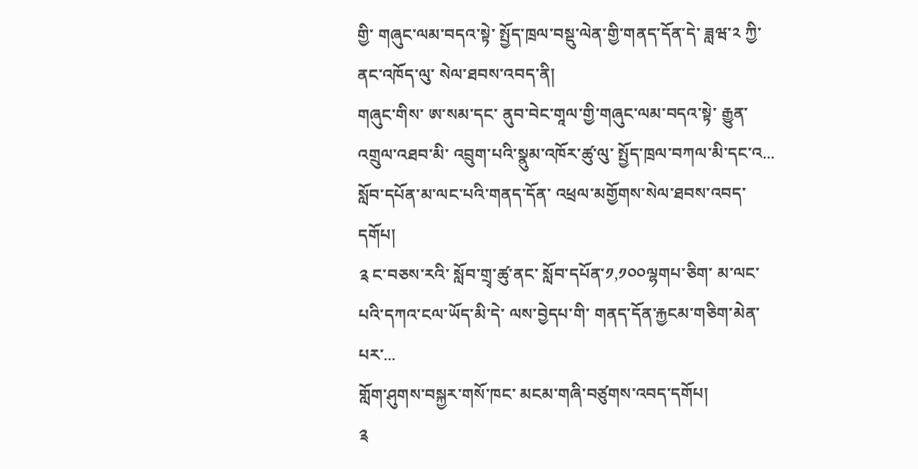གྱི་ གཞུང་ལམ་བདའ་སྟེ་ སྤྱོད་ཁྲལ་བསྡུ་ལེན་གྱི་གནད་དོན་དེ་ ཟླཝ་༢ ཀྱི་ནང་འཁོད་ལུ་ སེལ་ཐབས་འབད་ནི།
གཞུང་གིས་ ཨ་སམ་དང་ ནུབ་བེང་གཱལ་གྱི་གཞུང་ལམ་བདའ་སྟེ་ རྒྱུན་འགྲུལ་འཐབ་མི་ འབྲུག་པའི་སྣུམ་འཁོར་ཚུ་ལུ་ སྤྱོད་ཁྲལ་བཀལ་མི་དང་འ...
སློབ་དཔོན་མ་ལང་པའི་གནད་དོན་ འཕྲལ་མགྱོགས་སེལ་ཐབས་འབད་དགོཔ།
༉ ང་བཅས་རའི་ སློབ་གྲྭ་ཚུ་ནང་ སློབ་དཔོན་༡,༡༠༠ལྷགཔ་ཅིག་ མ་ལང་པའི་དཀའ་ངལ་ཡོད་མི་དེ་ ལས་བྱེདཔ་གི་ གནད་དོན་རྐྱངམ་གཅིག་མེན་པར་...
གློག་ཤུགས་བསྐྱར་གསོ་ཁང་ མངམ་གཞི་བཙུགས་འབད་དགོཔ།
༉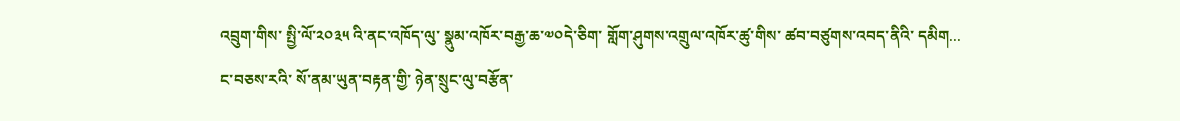འབྲུག་གིས་ སྤྱི་ལོ་༢༠༣༥ འི་ནང་འཁོད་ལུ་ སྣུམ་འཁོར་བརྒྱ་ཆ་༧༠དེ་ཅིག་ གློག་ཤུགས་འགྲུལ་འཁོར་ཚུ་གིས་ ཚབ་བཙུགས་འབད་ནིའི་ དམིག...
ང་བཅས་རའི་ སོ་ནམ་ཡུན་བརྟན་གྱི་ ཉེན་སྲུང་ལུ་བརྩོན་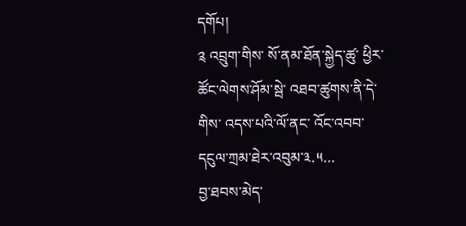དགོཔ།
༉ འབྲུག་གིས་ སོ་ནམ་ཐོན་སྐྱེད་ཚུ་ ཕྱིར་ཚོང་ལེགས་ཤོམ་སྦེ་ འཐབ་ཚུགས་ནི་དེ་གིས་ འདས་པའི་ལོ་ནང་ འོང་འབབ་དངུལ་ཀྲམ་ཐེར་འབུམ་༣.༥...
བྱ་ཐབས་མེད་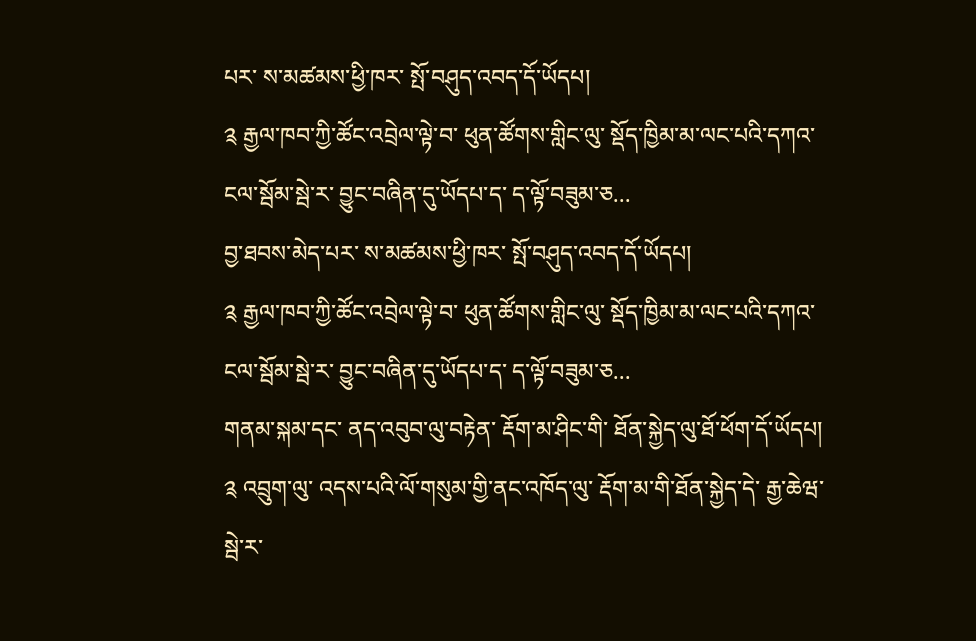པར་ ས་མཚམས་ཕྱི་ཁར་ སྤོ་བཤུད་འབད་དོ་ཡོདཔ།
༉ རྒྱལ་ཁབ་ཀྱི་ཚོང་འབྲེལ་ལྟེ་བ་ ཕུན་ཚོགས་གླིང་ལུ་ སྡོད་ཁྱིམ་མ་ལང་པའི་དཀའ་ངལ་སྦོམ་སྦེ་ར་ བྱུང་བཞིན་དུ་ཡོདཔ་ད་ ད་ལྟོ་བཟུམ་ཅ...
བྱ་ཐབས་མེད་པར་ ས་མཚམས་ཕྱི་ཁར་ སྤོ་བཤུད་འབད་དོ་ཡོདཔ།
༉ རྒྱལ་ཁབ་ཀྱི་ཚོང་འབྲེལ་ལྟེ་བ་ ཕུན་ཚོགས་གླིང་ལུ་ སྡོད་ཁྱིམ་མ་ལང་པའི་དཀའ་ངལ་སྦོམ་སྦེ་ར་ བྱུང་བཞིན་དུ་ཡོདཔ་ད་ ད་ལྟོ་བཟུམ་ཅ...
གནམ་སྐམ་དང་ ནད་འབུབ་ལུ་བརྟེན་ རྡོག་མ་ཤིང་གི་ ཐོན་སྐྱེད་ལུ་ཐོ་ཕོག་དོ་ཡོདཔ།
༉ འབྲུག་ལུ་ འདས་པའི་ལོ་གསུམ་གྱི་ནང་འཁོད་ལུ་ རྡོག་མ་གི་ཐོན་སྐྱེད་དེ་ རྒྱ་ཆེཝ་སྦེ་ར་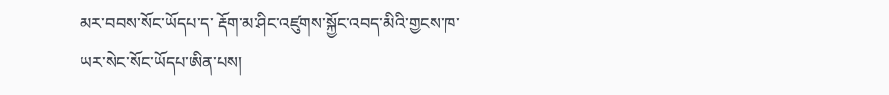མར་བབས་སོང་ཡོདཔ་ད་ རྡོག་མ་ཤིང་འཛུགས་སྐྱོང་འབད་མིའི་གྱངས་ཁ་ ཡར་སེང་སོང་ཡོདཔ་ཨིན་པས།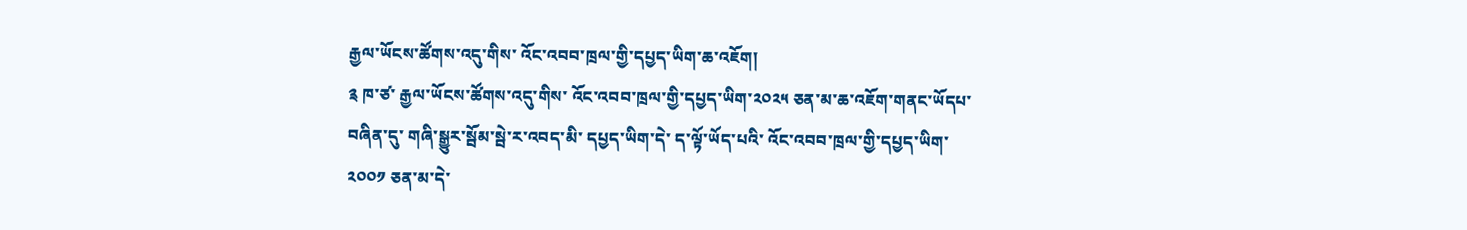རྒྱལ་ཡོངས་ཚོགས་འདུ་གིས་ འོང་འབབ་ཁྲལ་གྱི་དཔྱད་ཡིག་ཆ་འཇོག།
༉ ཁ་ཙ་ རྒྱལ་ཡོངས་ཚོགས་འདུ་གིས་ འོང་འབབ་ཁྲལ་གྱི་དཔྱད་ཡིག་༢༠༢༥ ཅན་མ་ཆ་འཇོག་གནང་ཡོདཔ་བཞིན་དུ་ གཞི་སྒྱུར་སྦོམ་སྦེ་ར་འབད་མི་ དཔྱད་ཡིག་དེ་ ད་ལྟོ་ཡོད་པའི་ འོང་འབབ་ཁྲལ་གྱི་དཔྱད་ཡིག་༢༠༠༡ ཅན་མ་དེ་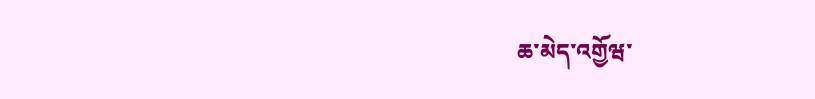ཆ་མེད་འགྱོཝ་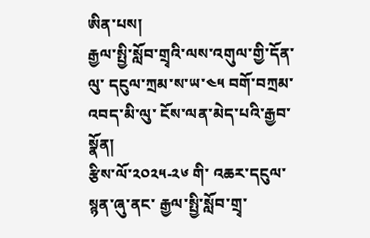ཨིན་པས།
རྒྱལ་སྤྱི་སློབ་གྲྭའི་ལས་འགུལ་གྱི་དོན་ལུ་ དངུལ་ཀྲམ་ས་ཡ་༤༥ བགོ་བཀྲམ་འབད་མི་ལུ་ ངོས་ལན་མེད་པའི་རྒྱབ་སྣོན།
རྩིས་ལོ་༢༠༢༥-༢༦ གི་ འཆར་དངུལ་སྙན་ཞུ་ནང་ རྒྱལ་སྤྱི་སློབ་གྲྭ་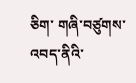ཅིག་ གཞི་བཙུགས་འབད་ནིའི་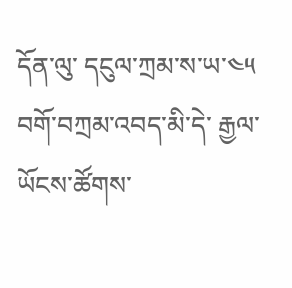དོན་ལུ་ དངུལ་ཀྲམ་ས་ཡ་༤༥ བགོ་བཀྲམ་འབད་མི་དེ་ རྒྱལ་ཡོངས་ཚོགས་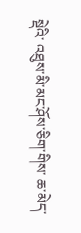སྡེའི་ འཐུས་མི་མང་ཤོས་ཅིག་གིས་ ཆ་མེད་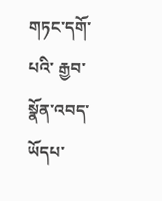གཏང་དགོ་པའི་ རྒྱབ་སྣོན་འབད་ཡོདཔ་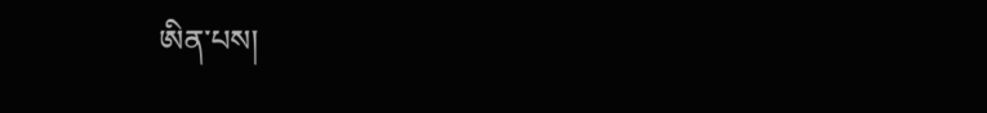ཨིན་པས།